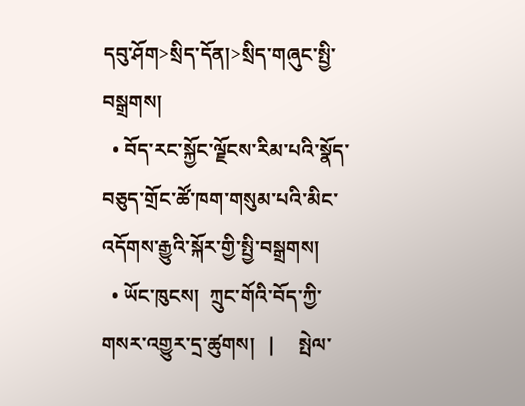དབུ་ཤོག>སྲིད་དོན།>སྲིད་གཞུང་སྤྱི་བསྒྲགས།
  • བོད་རང་སྐྱོང་ལྗོངས་རིམ་པའི་སྣོད་བཅུད་གྲོང་ཚོ་ཁག་གསུམ་པའི་མིང་འདོགས་རྒྱུའི་སྐོར་གྱི་སྤྱི་བསྒྲགས།
  • ཡོང་ཁུངས།  ཀྲུང་གོའི་བོད་ཀྱི་གསར་འགྱུར་དྲ་ཚུགས།   |     སྤེལ་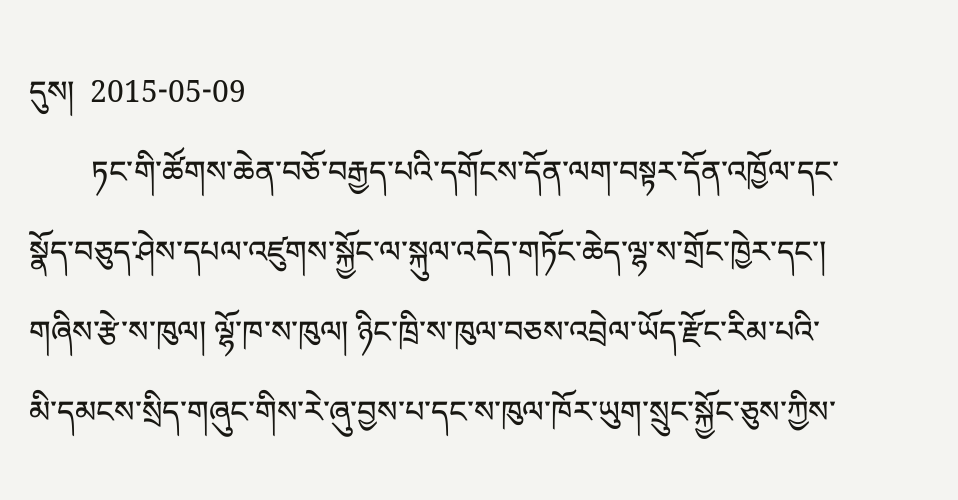དུས།  2015-05-09
        ཏང་གི་ཚོགས་ཆེན་བཅོ་བརྒྱད་པའི་དགོངས་དོན་ལག་བསྟར་དོན་འཁྱོལ་དང་སྣོད་བཅུད་ཤེས་དཔལ་འཛུགས་སྐྱོང་ལ་སྐུལ་འདེད་གཏོང་ཆེད་ལྷ་ས་གྲོང་ཁྱེར་དང་། གཞིས་རྩེ་ས་ཁུལ། ལྷོ་ཁ་ས་ཁུལ། ཉིང་ཁྲི་ས་ཁུལ་བཅས་འབྲེལ་ཡོད་རྫོང་རིམ་པའི་མི་དམངས་སྲིད་གཞུང་གིས་རེ་ཞུ་བྱས་པ་དང་ས་ཁུལ་ཁོར་ཡུག་སྲུང་སྐྱོང་ཅུས་ཀྱིས་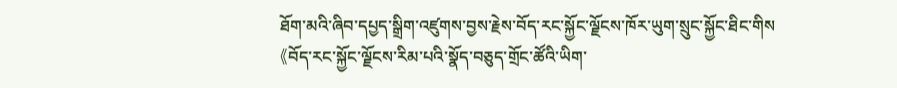ཐོག་མའི་ཞིབ་དཔྱད་སྒྲིག་འཛུགས་བྱས་རྗེས་བོད་རང་སྐྱོང་ལྗོངས་ཁོར་ཡུག་སྲུང་སྐྱོང་ཐིང་གིས 《བོད་རང་སྐྱོང་ལྗོངས་རིམ་པའི་སྣོད་བཅུད་གྲོང་ཚོའི་ཡིག་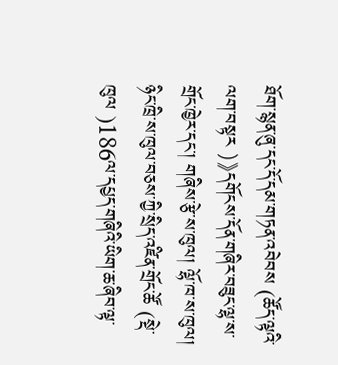ཐོག་སྙན་ཞུ་དང་དོ་དམ་གཏན་འབེབས (ཚོད་ལྟའི་ལག་བསྟར )》དགོངས་དོན་གཞིར་བཟུང་ལྷ་ས་གྲོང་ཁྱེར་དང་། གཞིས་རྩེ་ས་ཁུལ། ལྷོ་ཁ་ས་ཁུལ། ཉིང་ཁྲི་ས་ཁུལ་བཅས་ཀྱི་སྲིད་འཛིན་གྲོང་ཚོ (སྡེ་ཁུལ )186ལ་དཔྱད་གཞིའི་ཡིག་ཆ་ཞིབ་ལྟ་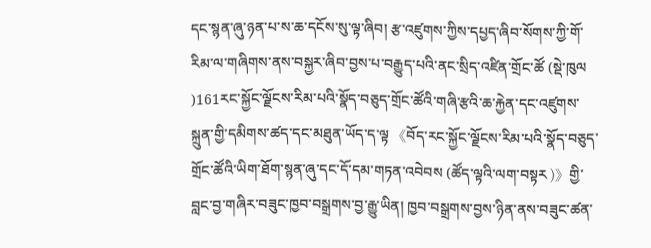དང་སྙན་ཞུ་ཉན་པ་ས་ཆ་དངོས་སུ་ལྟ་ཞིབ། རྩ་འཛུགས་ཀྱིས་དཔྱད་ཞིབ་སོགས་ཀྱི་གོ་རིམ་ལ་གཞིགས་ནས་བསྐྱར་ཞིབ་བྱས་པ་བརྒྱུད་པའི་ནང་སྲིད་འཛིན་གྲོང་ཚོ (སྡེ་ཁུལ )161རང་སྐྱོང་ལྗོངས་རིམ་པའི་སྣོད་བཅུད་གྲོང་ཚོའི་གཞི་རྩའི་ཆ་རྐྱེན་དང་འཛུགས་སྐྲུན་གྱི་དམིགས་ཚད་དང་མཐུན་ཡོད་ད་ལྟ 《བོད་རང་སྐྱོང་ལྗོངས་རིམ་པའི་སྣོད་བཅུད་གྲོང་ཚོའི་ཡིག་ཐོག་སྙན་ཞུ་དང་དོ་དམ་གཏན་འབེབས (ཚོད་ལྟའི་ལག་བསྟར )》གྱི་བླང་བྱ་གཞིར་བཟུང་ཁྱབ་བསྒྲགས་བྱ་རྒྱུ་ཡིན། ཁྱབ་བསྒྲགས་བྱས་ཉིན་ནས་བཟུང་ཚན་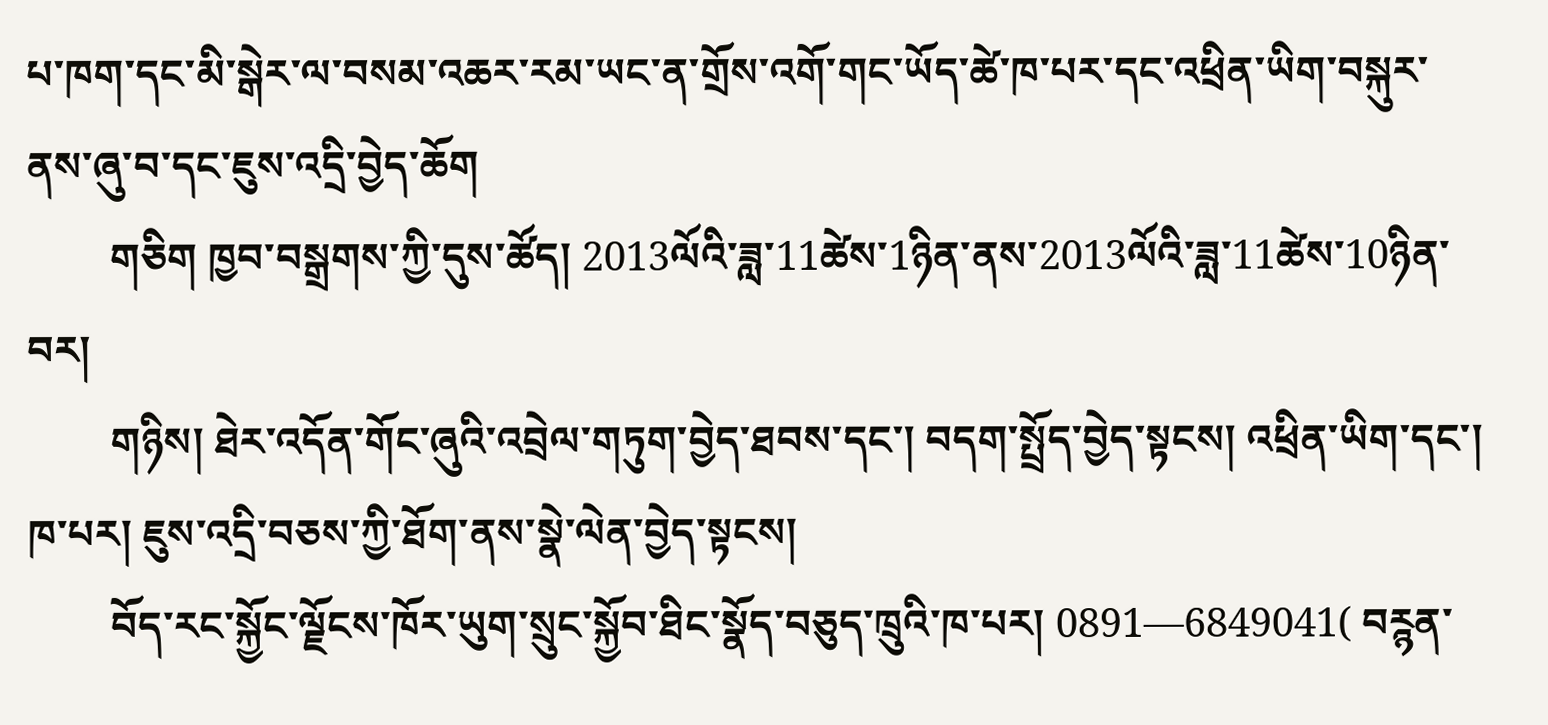པ་ཁག་དང་མི་སྒེར་ལ་བསམ་འཆར་རམ་ཡང་ན་གྲོས་འགོ་གང་ཡོད་ཚེ་ཁ་པར་དང་འཕྲིན་ཡིག་བསྐུར་ནས་ཞུ་བ་དང་ཇུས་འདྲི་བྱེད་ཆོག
        གཅིག ཁྱབ་བསྒྲགས་ཀྱི་དུས་ཚོད། 2013ལོའི་ཟླ་11ཚེས་1ཉིན་ནས་2013ལོའི་ཟླ་11ཚེས་10ཉིན་བར།
        གཉིས། ཐེར་འདོན་གོང་ཞུའི་འབྲེལ་གཏུག་བྱེད་ཐབས་དང་། བདག་སྤྲོད་བྱེད་སྟངས། འཕྲིན་ཡིག་དང་། ཁ་པར། ཇུས་འདྲི་བཅས་ཀྱི་ཐོག་ནས་སྣེ་ལེན་བྱེད་སྟངས།
        བོད་རང་སྐྱོང་ལྗོངས་ཁོར་ཡུག་སྲུང་སྐྱོབ་ཐིང་སྣོད་བཅུད་ཁྲུའི་ཁ་པར། 0891—6849041( བཪྙན་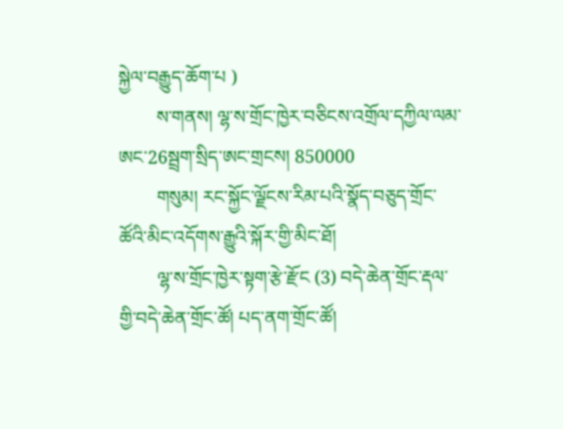སྐྱེལ་བརྒྱུད་ཆོག་པ )
        ས་གནས། ལྷ་ས་གྲོང་ཁྱེར་བཅིངས་འགྲོལ་དཀྱིལ་ལམ་ཨང་26སྦྲག་སྲིད་ཨང་གྲངས། 850000
        གསུམ། རང་སྐྱོང་ལྗོངས་རིམ་པའི་སྣོད་བཅུད་གྲོང་ཚོའི་མིང་འདོགས་རྒྱུའི་སྐོར་གྱི་མིང་ཐོ།
        ལྷ་ས་གྲོང་ཁྱེར་སྟག་རྩེ་རྫོང (3) བདེ་ཆེན་གྲོང་རྡལ་གྱི་བདེ་ཆེན་གྲོང་ཚོ། པད་ནག་གྲོང་ཚོ།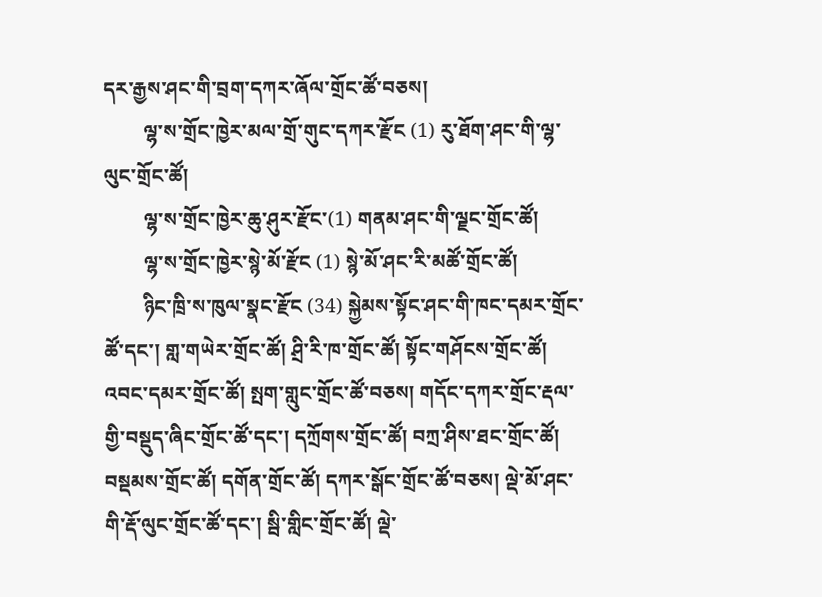དར་རྒྱས་ཤང་གི་བྲག་དཀར་ཞོལ་གྲོང་ཚོ་བཅས།
        ལྷ་ས་གྲོང་ཁྱེར་མལ་གྲོ་གུང་དཀར་རྫོང (1) རུ་ཐོག་ཤང་གི་ལྷ་ལུང་གྲོང་ཚོ།
        ལྷ་ས་གྲོང་ཁྱེར་ཆུ་ཤུར་རྫོང་(1) གནམ་ཤང་གི་ལྗང་གྲོང་ཚོ།
        ལྷ་ས་གྲོང་ཁྱེར་སྙེ་མོ་རྫོང (1) སྙེ་མོ་ཤང་རི་མཚོ་གྲོང་ཚོ།
        ཉིང་ཁྲི་ས་ཁུལ་སྣང་རྫོང (34) སྐྱེམས་སྟོང་ཤང་གི་ཁང་དམར་གྲོང་ཚོ་དང་། གླ་གཡེར་གྲོང་ཚོ། ཤྲི་རི་ཁ་གྲོང་ཚོ། སྟོང་གཤོངས་གྲོང་ཚོ། འབང་དམར་གྲོང་ཚོ། སྤག་གླུང་གྲོང་ཚོ་བཅས། གདོང་དཀར་གྲོང་རྡལ་གྱི་བསྡུད་ཞིང་གྲོང་ཚོ་དང་། དཀྲོགས་གྲོང་ཚོ། བཀྲ་ཤིས་ཐང་གྲོང་ཚོ། བསྡམས་གྲོང་ཚོ། དགོན་གྲོང་ཚོ། དཀར་སྒོང་གྲོང་ཚོ་བཅས། ལྡེ་མོ་ཤང་གི་རྡོ་ལུང་གྲོང་ཚོ་དང་། སྦི་གླིང་གྲོང་ཚོ། ལྡེ་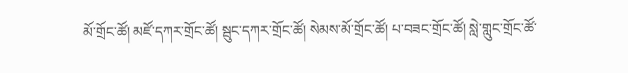མོ་གྲོང་ཚོ། མཛོ་དཀར་གྲོང་ཚོ། སྦུང་དཀར་གྲོང་ཚོ། སེམས་མོ་གྲོང་ཚོ། པ་བཟང་གྲོང་ཚོ། སླེ་གླུང་གྲོང་ཚོ་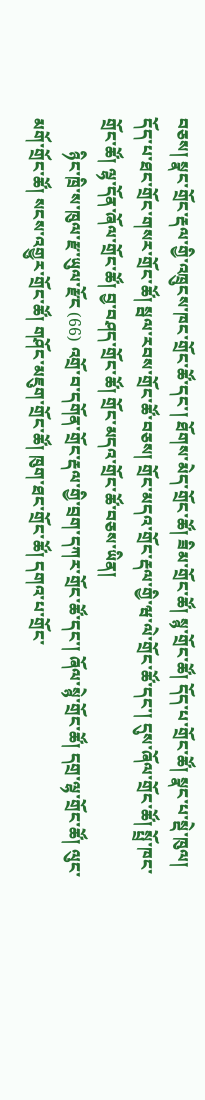བཅས། སྣང་གྲོང་རྡལ་གྱི་འཁྲུངས་ཁང་གྲོང་ཚོ་དང་། ཐོགས་མེད་གྲོང་ཚོ། ཟིམ་གྲོང་ཚོ། སྙ་གྲོང་ཚོ། དོད་པ་གྲོང་ཚོ། སྣང་པ་སྡེ་ཁུལ། དོད་པ་ཐང་གྲོང་གསར་གྲོང་ཚོ། སྦལ་རབས་གྲོང་ཚོ་བཅས། གྲོང་མདའ་གྲོང་རྡལ་གྱི་ཝ་ལེ་གྲོང་ཚོ་དང་། དུས་ཞོལ་གྲོང་ཚོ། སྤྲོ་ཁང་གྲོང་ཚོ། ལྷ་དོན་ཞོལ་གྲོང་ཚོ། བྱ་བཤད་གྲོང་ཚོ། གྲོང་མདའ་གྲོང་ཚོ་བཅས་ཡིན།
        ཉིང་ཁྲི་ས་ཁུལ་རྫ་ཡུལ་རྫོང (66) འགྲོ་བ་དགོན་གྲོང་རྡལ་གྱི་བྲག་དཀར་གྲོང་ཚོ་དང་། ཞོལ་སྙེ་གྲོང་ཚོ། དགྲ་ལྷ་གྲོང་ཚོ། ལུང་མགོ་གྲོང་ཚོ། སངས་འགྱུར་གྲོང་ཚོ། གཤོང་མཇུག་གྲོང་ཚོ། ཁུག་ཐང་གྲོང་ཚོ། དགའ་པ་གྲོང་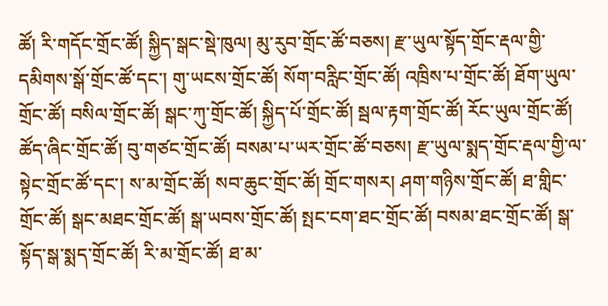ཚོ། རི་གདོང་གྲོང་ཚོ། སྐྱིད་སྒང་སྡེ་ཁུལ། མུ་རུབ་གྲོང་ཚོ་བཅས། རྫ་ཡུལ་སྟོད་གྲོང་རྡལ་གྱི་དམིགས་སྒོ་གྲོང་ཚོ་དང་། གུ་ཡངས་གྲོང་ཚོ། སོག་བརླིང་གྲོང་ཚོ། འཁྲིས་པ་གྲོང་ཚོ། ཐོག་ཡུལ་གྲོང་ཚོ། བསིལ་གྲོང་ཚོ། སྒང་ཀུ་གྲོང་ཚོ། སྐྱིད་པོ་གྲོང་ཚོ། སྦལ་རྟག་གྲོང་ཚོ། རོང་ཡུལ་གྲོང་ཚོ། ཚོད་ཞིང་གྲོང་ཚོ། བུ་གཙང་གྲོང་ཚོ། བསམ་པ་ཡར་གྲོང་ཚོ་བཅས། རྫ་ཡུལ་སྨད་གྲོང་རྡལ་གྱི་ལ་སྟེང་གྲོང་ཚོ་དང་། ས་མ་གྲོང་ཚོ། སབ་ཆུང་གྲོང་ཚོ། གྲོང་གསར། ཤག་གཉིས་གྲོང་ཚོ། ཐ་གླིང་གྲོང་ཚོ། སྒང་མཐང་གྲོང་ཚོ། སྒ་ཡབས་གྲོང་ཚོ། སྤང་ངག་ཐང་གྲོང་ཚོ། བསམ་ཐང་གྲོང་ཚོ། སྒ་སྟོད་སྒ་སྨད་གྲོང་ཚོ། རི་མ་གྲོང་ཚོ། ཐ་མ་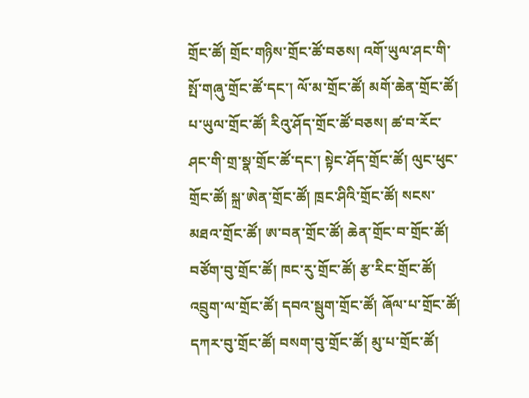གྲོང་ཚོ། གྲོང་གཉིས་གྲོང་ཚོ་བཅས། འགོ་ཡུལ་ཤང་གི་སྤོ་གཞུ་གྲོང་ཚོ་དང་། ལོ་མ་གྲོང་ཚོ། མགོ་ཆེན་གྲོང་ཚོ། པ་ཡུལ་གྲོང་ཚོ། རིའུ་ཤོད་གྲོང་ཚོ་བཅས། ཚ་བ་རོང་ཤང་གི་གྲ་སྣ་གྲོང་ཚོ་དང་། སྟེང་ཤོད་གྲོང་ཚོ། ལུང་ཕུང་གྲོང་ཚོ། སྐྲ་ཨེན་གྲོང་ཚོ། ཁྲང་ཤིའི་གྲོང་ཚོ། སངས་མཐའ་གྲོང་ཚོ། ཨ་བན་གྲོང་ཚོ། ཆེན་གྲོང་བ་གྲོང་ཚོ། བཙོག་བུ་གྲོང་ཚོ། ཁང་རུ་གྲོང་ཚོ། རྩ་རིང་གྲོང་ཚོ། འབྲུག་ལ་གྲོང་ཚོ། དབའ་སྦུག་གྲོང་ཚོ། ཞོལ་པ་གྲོང་ཚོ། དཀར་བུ་གྲོང་ཚོ། བསག་བུ་གྲོང་ཚོ། མུ་པ་གྲོང་ཚོ།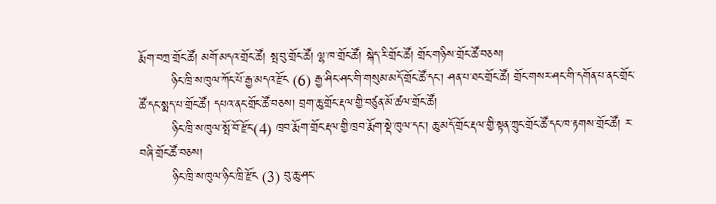རྨོག་བཀྲ་གྲོང་ཚོ། མགོ་མདའ་གྲོང་ཚོ། སྤ་བུ་གྲོང་ཚོ། ལྷ་ཁ་གྲོང་ཚོ། སྐེད་རི་གྲོང་ཚོ། གྲོང་གཉིས་གྲོང་ཚོ་བཅས།
        ཉིང་ཁྲི་ས་ཁུལ་ཀོང་པོ་རྒྱ་མདའ་རྫོང (6) རྒྱ་ཤིང་ཤང་གི་གསུམ་མདོ་གྲོང་ཚོ་དང་། ཤན་པ་ཐང་གྲོང་ཚོ། གྲོང་གསར་ཤང་གི་དགོན་པ་ནང་གྲོང་ཚོ་དང་སྨད་པ་གྲོང་ཚོ། དཔའ་ནང་གྲོང་ཚོ་བཅས། བྲག་ཆུ་གྲོང་རྡལ་གྱི་བཙུན་མོ་ཚལ་གྲོང་ཚོ།
        ཉིང་ཁྲི་ས་ཁུལ་སྤོ་བོ་རྫོང་(4) ཁྲབ་རྨོག་གྲོང་རྡལ་གྱི་ཁྲབ་རྨོག་སྡེ་ཁུལ་དང་། ཆུ་མདོ་གྲོང་རྡལ་གྱི་སྟན་ཀྲུང་གྲོང་ཚོ་དང་ཁ་རྟགས་གྲོང་ཚོ། ར་བཞི་གྲོང་ཚོ་བཅས།
        ཉིང་ཁྲི་ས་ཁུལ་ཉིང་ཁྲི་རྫོང (3) བུ་ཆུ་ཤང་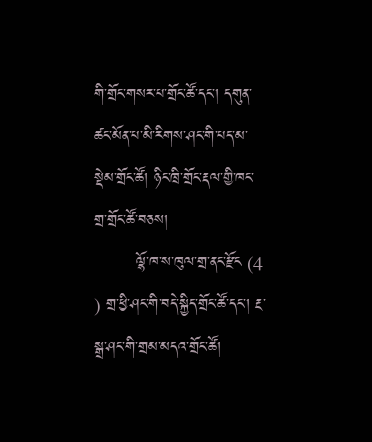གི་གྲོང་གསར་པ་གྲོང་ཚོ་དང་། དགུན་ཚང་མོན་པ་མི་རིགས་ཤང་གི་པད་མ་སྡེམ་གྲོང་ཚོ། ཉིང་ཁྲི་གྲོང་རྡལ་གྱི་ཁང་གྲ་གྲོང་ཚོ་བཅས།
        ལྷོ་ཁ་ས་ཁུལ་གྲ་ནང་རྫོང (4 ) གྲ་ཕྱི་ཤང་གི་བདེ་སྐྱིད་གྲོང་ཚོ་དང་། རྔ་སྒྲ་ཤང་གི་གྲམ་མདའ་གྲོང་ཚོ།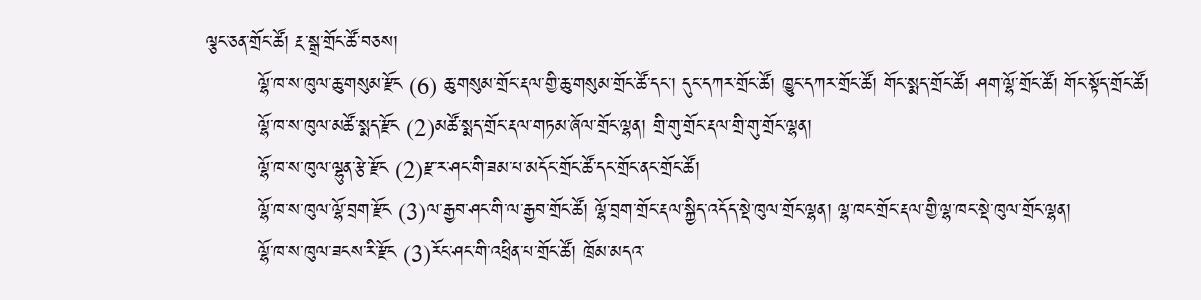ལྕང་ཅན་གྲོང་ཚོ། རྔ་སྒྲ་གྲོང་ཚོ་བཅས།
        ལྷོ་ཁ་ས་ཁུལ་ཆུ་གསུམ་རྫོང (6) ཆུ་གསུམ་གྲོང་རྡལ་གྱི་ཆུ་གསུམ་གྲོང་ཚོ་དང་། དུང་དཀར་གྲོང་ཚོ། ཁྱུང་དཀར་གྲོང་ཚོ། གོང་སྨད་གྲོང་ཚོ། ཤག་ལྷོ་གྲོང་ཚོ། གོང་སྟོད་གྲོང་ཚོ།
        ལྷོ་ཁ་ས་ཁུལ་མཚོ་སྨད་རྫོང (2)མཚོ་སྨད་གྲོང་རྡལ་གཏམ་ཞོལ་གྲོང་ལྷན། གྲི་གུ་གྲོང་རྡལ་གྲི་གུ་གྲོང་ལྷན།
        ལྷོ་ཁ་ས་ཁུལ་ལྷུན་རྩེ་རྫོང (2)རྫ་ར་ཤང་གི་ཟམ་པ་མདོང་གྲོང་ཚོ་དང་གྲོང་ནང་གྲོང་ཚོ།
        ལྷོ་ཁ་ས་ཁུལ་ལྷོ་བྲག་རྫོང (3)ལ་རྒྱབ་ཤང་གི་ལ་རྒྱབ་གྲོང་ཚོ། ལྷོ་བྲག་གྲོང་རྡལ་སྐྱིད་འདོད་སྡེ་ཁུལ་གྲོང་ལྷན། ལྷ་ཁང་གྲོང་རྡལ་གྱི་ལྷ་ཁང་སྡེ་ཁུལ་གྲོང་ལྷན།
        ལྷོ་ཁ་ས་ཁུལ་ཟངས་རི་རྫོང (3)རོང་ཤང་གི་འཕྲིན་པ་གྲོང་ཚོ། ཁྲོམ་མདའ་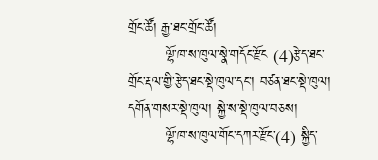གྲོང་ཚོ། རྒྱ་ཐང་གྲོང་ཚོ།
        ལྷོ་ཁ་ས་ཁུལ་སྣེ་གདོང་རྫོང (4)རྩེད་ཐང་གྲོང་རྡལ་གྱི་རྩེད་ཐང་སྡེ་ཁུལ་དང་། བཙན་ཐང་སྡེ་ཁུལ། དགོན་གསར་སྡེ་ཁུལ། སྐྱེ་ས་སྡེ་ཁུལ་བཅས།
        ལྷོ་ཁ་ས་ཁུལ་གོང་དཀར་རྫོང་(4) སྐྱིད་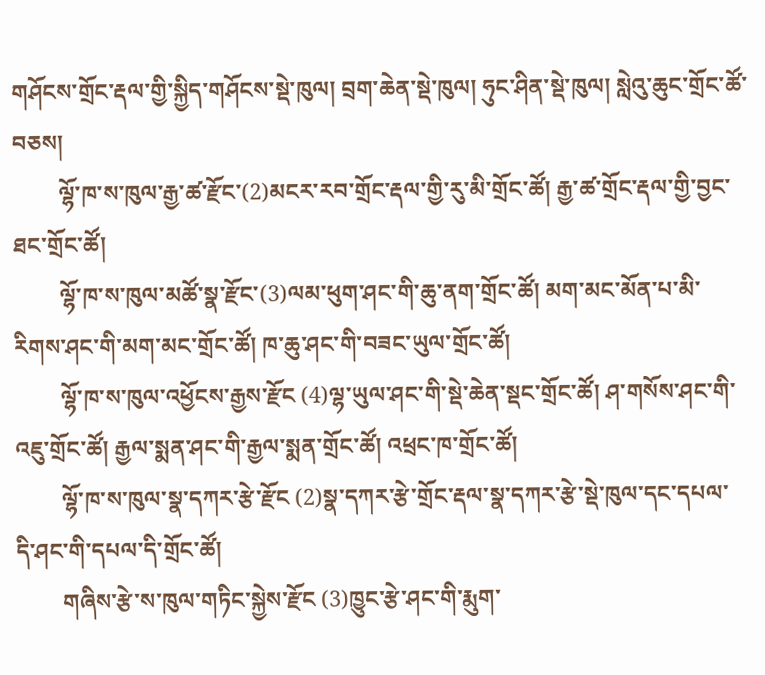གཤོངས་གྲོང་རྡལ་གྱི་སྐྱིད་གཤོངས་སྡེ་ཁུལ། བྲག་ཆེན་སྡེ་ཁུལ། ཧུང་ཤིན་སྡེ་ཁུལ། སླེའུ་ཆུང་གྲོང་ཚོ་བཅས།
        ལྷོ་ཁ་ས་ཁུལ་རྒྱ་ཚ་རྫོང་(2)མངར་རབ་གྲོང་རྡལ་གྱི་རུ་མི་གྲོང་ཚོ། རྒྱ་ཚ་གྲོང་རྡལ་གྱི་བྱང་ཐང་གྲོང་ཚོ།
        ལྷོ་ཁ་ས་ཁུལ་མཚོ་སྣ་རྫོང་(3)ལམ་ཕུག་ཤང་གི་ཆུ་ནག་གྲོང་ཚོ། མག་མང་མོན་པ་མི་རིགས་ཤང་གི་མག་མང་གྲོང་ཚོ། ཁ་ཆུ་ཤང་གི་བཟང་ཡུལ་གྲོང་ཚོ།
        ལྷོ་ཁ་ས་ཁུལ་འཕྱོངས་རྒྱས་རྫོང (4)ལྷ་ཡུལ་ཤང་གི་སྡེ་ཆེན་སྡང་གྲོང་ཚོ། ཤ་གསོས་ཤང་གི་འཇུ་གྲོང་ཚོ། རྒྱལ་སྨན་ཤང་གི་རྒྱལ་སྨན་གྲོང་ཚོ། འཕྲང་ཁ་གྲོང་ཚོ།
        ལྷོ་ཁ་ས་ཁུལ་སྣ་དཀར་རྩེ་རྫོང (2)སྣ་དཀར་རྩེ་གྲོང་རྡལ་སྣ་དཀར་རྩེ་སྡེ་ཁུལ་དང་དཔལ་དི་ཤང་གི་དཔལ་དི་གྲོང་ཚོ།
        གཞིས་རྩེ་ས་ཁུལ་གཏིང་སྐྱེས་རྫོང (3)ཁྱུང་རྩེ་ཤང་གི་རྨུག་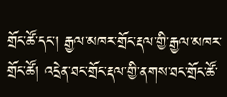གྲོང་ཚོ་དང་། རྒྱལ་མཁར་གྲོང་རྡལ་གྱི་རྒྱལ་མཁར་གྲོང་ཚོ། འདྲེན་ཐང་གྲོང་རྡལ་གྱི་ནགས་ཐང་གྲོང་ཚོ་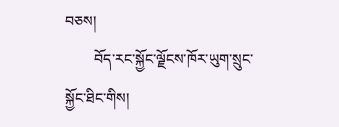བཅས།
        བོད་རང་སྐྱོང་ལྗོངས་ཁོར་ཡུག་སྲུང་སྐྱོང་ཐིང་གིས།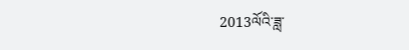2013ལོའི་ཟླ་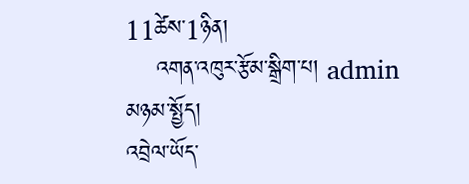11ཚེས་1ཉིན།
    འགན་འཁུར་རྩོམ་སྒྲིག་པ། admin
མཉམ་སྤྱོད།
འབྲེལ་ཡོད་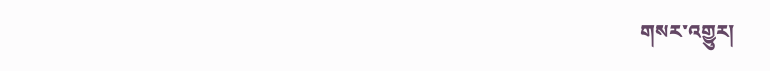གསར་འགྱུར།